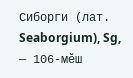Сиборги (лат. Seaborgium), Sg, — 106-мĕш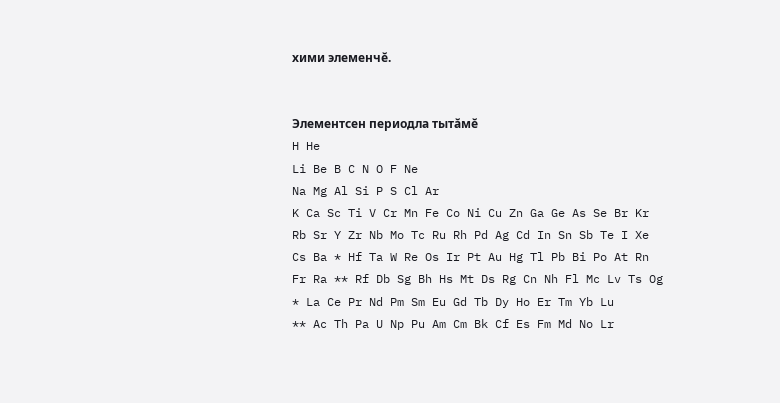хими элеменчĕ.


Элементсен периодла тытăмĕ
H He
Li Be B C N O F Ne
Na Mg Al Si P S Cl Ar
K Ca Sc Ti V Cr Mn Fe Co Ni Cu Zn Ga Ge As Se Br Kr
Rb Sr Y Zr Nb Mo Tc Ru Rh Pd Ag Cd In Sn Sb Te I Xe
Cs Ba * Hf Ta W Re Os Ir Pt Au Hg Tl Pb Bi Po At Rn
Fr Ra ** Rf Db Sg Bh Hs Mt Ds Rg Cn Nh Fl Mc Lv Ts Og
* La Ce Pr Nd Pm Sm Eu Gd Tb Dy Ho Er Tm Yb Lu
** Ac Th Pa U Np Pu Am Cm Bk Cf Es Fm Md No Lr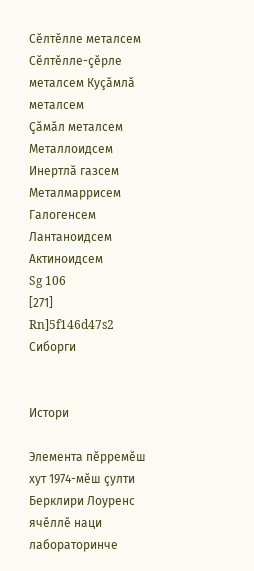Сĕлтĕлле металсем Сĕлтĕлле-çĕрле металсем Куçăмлă металсем
Çăмăл металсем Металлоидсем Инертлă газсем
Металмаррисем Галогенсем Лантаноидсем Актиноидсем
Sg 106
[271]
Rn]5f146d47s2
Сиборги


Истори

Элемента пĕрремĕш хут 1974-мĕш çулти Берклири Лоуренс ячĕллĕ наци лабораторинче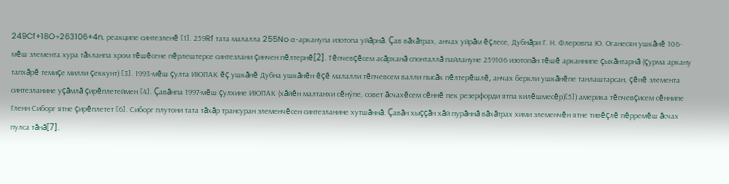249Cf+18O→263106+4n. реакципе синтезленĕ [1]. 259Rf тата малалла 255No α-арканупа изотопа уйăрнă. Çав вăхăтрах, анчах уйрăм ĕçлесе, Дубнăри Г. Н. Флеровпа Ю. Оганесян ушкăнĕ 106-мĕш элемента хура тăхланпа хром тĕшĕсене пĕрлештерсе синтезлани çинчен пĕлтернĕ[2]. Тĕпчевçĕсем асăрханă спонталлă пайлануне 259106 изотопăн тĕшĕ арканнипе çыхăнтарнă (çурма аркану тапхăрĕ темиçе милли çеккунт) [3]. 1993-мĕш çулта ИЮПАК ĕç ушкăнĕ Дубна ушкăнĕн ĕçĕ малалли тĕпчевсем валли пысăк пĕлтерĕшлĕ, анчах беркли ушкăнĕпе танлаштарсан, çĕнĕ элемента синтезланине уçăмлă çирĕплетеймен [4]. Çавăнпа 1997-мĕш çулхине ИЮПАК (хăйĕн малтанхи сĕнӳпе, совет ăсчахĕсем сĕннĕ пек резерфорди ятпа килĕшмесĕр)[5]) америка тĕпчевçисем сĕннипе Гленн Сиборг ятне çирĕплетет [6]. Сиборг плутони тата тăхăр трансуран элеменчĕсен синтезланине хутшăннă. Çавăн хыççăн хăй пурăннă вăхăтрах хими элеменчĕн ятне тивĕçлĕ пĕрремĕш ăсчах пулса тăнă[7].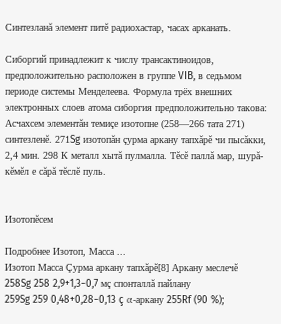Синтезланă элемент питĕ радиохастар, часах арканать.

Сиборгий принадлежит к числу трансактиноидов, предположительно расположен в группе VIB, в седьмом периоде системы Менделеева. Формула трёх внешних электронных слоев атома сиборгия предположительно такова: Асчахсем элементăн темиçе изотопне (258—266 тата 271) синтезленĕ. 271Sg изотопăн çурма аркану тапхăрĕ чи пысăкки, 2,4 мин. 298 К металл хытă пулмалла. Тĕсĕ паллă мар, шурă-кĕмĕл е сăрă тĕслĕ пуль.


Изотопĕсем

Подробнее Изотоп, Масса ...
Изотоп Масса Çурма аркану тапхăрĕ[8] Аркану меслечĕ
258Sg 258 2,9+1,3−0,7 мç спонталлă пайлану
259Sg 259 0,48+0,28−0,13 ç α-аркану 255Rf (90 %);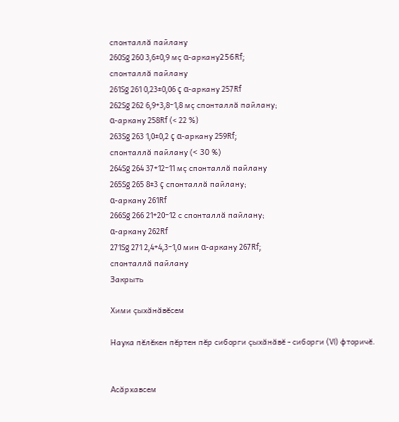спонталлă пайлану
260Sg 260 3,6±0,9 мç α-аркану256Rf;
спонталлă пайлану
261Sg 261 0,23±0,06 ç α-аркану 257Rf
262Sg 262 6,9+3,8−1,8 мç спонталлă пайлану;
α-аркану 258Rf (< 22 %)
263Sg 263 1,0±0,2 ç α-аркану 259Rf;
спонталлă пайлану (< 30 %)
264Sg 264 37+12−11 мç спонталлă пайлану
265Sg 265 8±3 ç спонталлă пайлану;
α-аркану 261Rf
266Sg 266 21+20−12 с спонталлă пайлану;
α-аркану 262Rf
271Sg 271 2,4+4,3−1,0 мин α-аркану 267Rf;
спонталлă пайлану
Закрыть

Хими çыхăнăвĕсем

Наука пĕлĕкен пĕртен пĕр сиборги çыхăнăвĕ - сиборги (VI) фторичĕ.


Асăрхавсем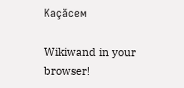Каçăсем

Wikiwand in your browser!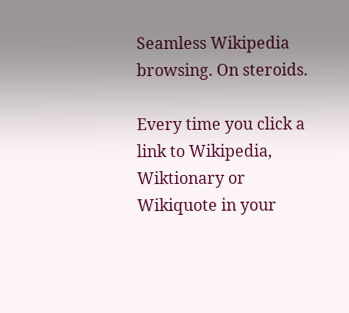Seamless Wikipedia browsing. On steroids.

Every time you click a link to Wikipedia, Wiktionary or Wikiquote in your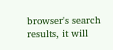browser's search results, it will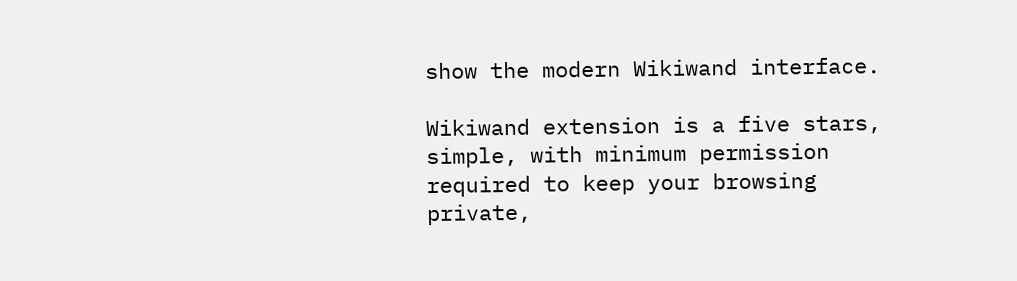show the modern Wikiwand interface.

Wikiwand extension is a five stars, simple, with minimum permission required to keep your browsing private,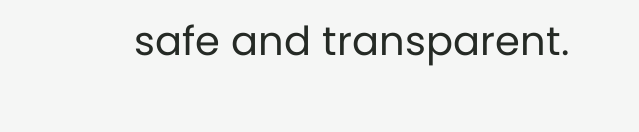safe and transparent.